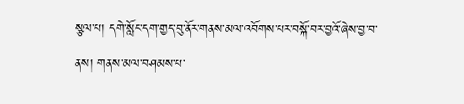སྩལ་པ། དགེ་སློང་དག་གྱད་བུ་ནོར་གནས་མལ་འབོགས་པར་བསྐོ་བར་བྱའོ་ཞེས་བྱ་བ་ནས། གནས་མལ་བཤམས་པ་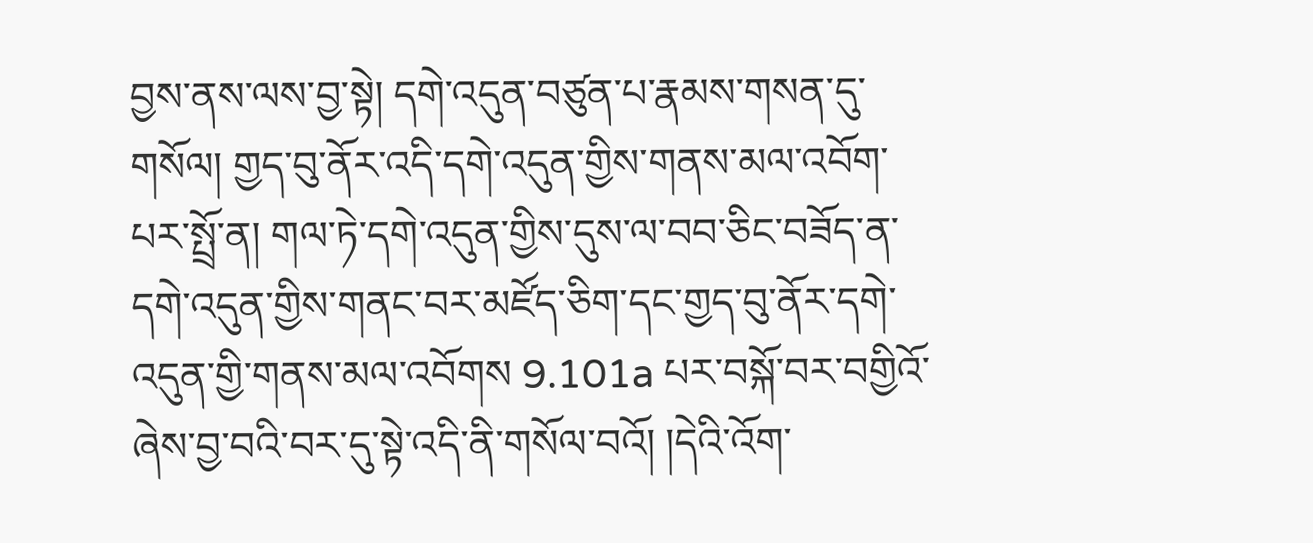བྱས་ནས་ལས་བྱ་སྟེ། དགེ་འདུན་བཙུན་པ་རྣམས་གསན་དུ་གསོལ། གྱད་བུ་ནོར་འདི་དགེ་འདུན་གྱིས་གནས་མལ་འབོག་པར་སྤྲོ་ན། གལ་ཏེ་དགེ་འདུན་གྱིས་དུས་ལ་བབ་ཅིང་བཟོད་ན་དགེ་འདུན་གྱིས་གནང་བར་མཛོད་ཅིག་དང་གྱད་བུ་ནོར་དགེ་འདུན་གྱི་གནས་མལ་འབོགས 9.101a པར་བསྐོ་བར་བགྱིའོ་ཞེས་བྱ་བའི་བར་དུ་སྟེ་འདི་ནི་གསོལ་བའོ། །དེའི་འོག་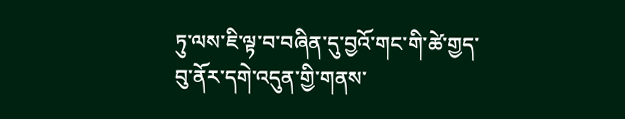ཏུ་ལས་ཇི་ལྟ་བ་བཞིན་དུ་བྱའོ་གང་གི་ཚེ་གྱད་བུ་ནོར་དགེ་འདུན་གྱི་གནས་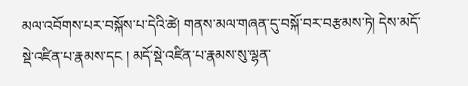མལ་འབོགས་པར་བསྐོས་པ་དེའི་ཚེ། གནས་མལ་གཞན་དུ་བསྐོ་བར་བརྩམས་ཏེ། དེས་མདོ་སྡེ་འཛིན་པ་རྣམས་དང ། མདོ་སྡེ་འཛིན་པ་རྣམས་སུ་ལྷན་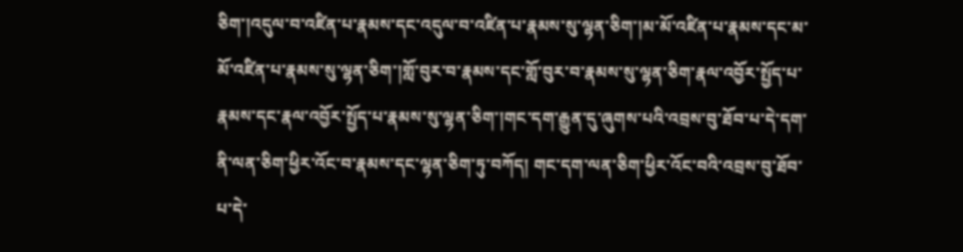ཅིག་།འདུལ་བ་འཛིན་པ་རྣམས་དང་འདུལ་བ་འཛིན་པ་རྣམས་སུ་ལྷན་ཅིག་།མ་མོ་འཛིན་པ་རྣམས་དང་མ་མོ་འཛིན་པ་རྣམས་སུ་ལྷན་ཅིག་།གློ་བུར་བ་རྣམས་དང་གློ་བུར་བ་རྣམས་སུ་ལྷན་ཅིག་རྣལ་འབྱོར་སྤྱོད་པ་རྣམས་དང་རྣལ་འབྱོར་སྤྱོད་པ་རྣམས་སུ་ལྷན་ཅིག་།གང་དག་རྒྱུན་དུ་ཞུགས་པའི་འབྲས་བུ་ཐོབ་པ་དེ་དག་ནི་ལན་ཅིག་ཕྱིར་འོང་བ་རྣམས་དང་ལྷན་ཅིག་ཏུ་བཀོད། གང་དག་ལན་ཅིག་ཕྱིར་འོང་བའི་འབྲས་བུ་ཐོབ་པ་དེ་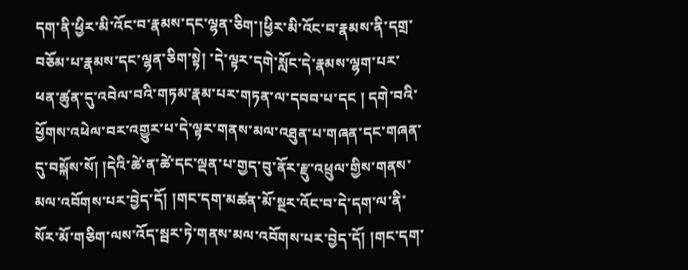དག་ནི་ཕྱིར་མི་འོང་བ་རྣམས་དང་ལྷན་ཅིག་།ཕྱིར་མི་འོང་བ་རྣམས་ནི་དགྲ་བཅོམ་པ་རྣམས་དང་ལྷན་ཅིག་སྟེ། ་དེ་ལྟར་དགེ་སློང་དེ་རྣམས་ལྷག་པར་ཕན་ཚུན་དུ་འབེལ་བའི་གཏམ་རྣམ་པར་གཏན་ལ་དབབ་པ་དང ། དགེ་བའི་ཕྱོགས་འཕེལ་བར་འགྱུར་པ་དེ་ལྟར་གནས་མལ་འཐུན་པ་གཞན་དང་གཞན་དུ་བསྐོས་སོ། །དེའི་ཚེ་ན་ཚེ་དང་ལྡན་པ་གྱད་བུ་ནོར་རྫུ་འཕྲུལ་གྱིས་གནས་མལ་འབོགས་པར་བྱེད་དོ། །གང་དག་མཚན་མོ་སྔར་འོང་བ་དེ་དག་ལ་ནི་སོར་མོ་གཅིག་ལས་འོད་སྦར་ཏེ་གནས་མལ་འབོགས་པར་བྱེད་དོ། །གང་དག་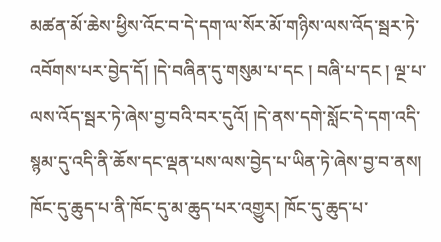མཚན་མོ་ཆེས་ཕྱིས་འོང་བ་དེ་དག་ལ་སོར་མོ་གཉིས་ལས་འོད་སྦར་ཏེ་འབོགས་པར་བྱེད་དོ། །དེ་བཞིན་དུ་གསུམ་པ་དང ། བཞི་པ་དང ། ལྔ་པ་ལས་འོད་སྦར་ཏེ་ཞེས་བྱ་བའི་བར་དུའོ། །དེ་ནས་དགེ་སློང་དེ་དག་འདི་སྙམ་དུ་འདི་ནི་ཆོས་དང་ལྡན་པས་ལས་བྱེད་པ་ཡིན་ཏེ་ཞེས་བྱ་བ་ནས། ཁོང་དུ་ཆུད་པ་ནི་ཁོང་དུ་མ་ཆུད་པར་འགྱུར། ཁོང་དུ་ཆུད་པ་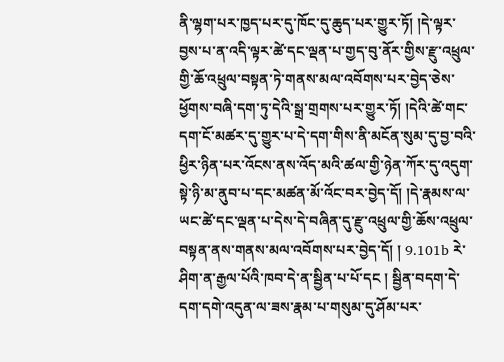ནི་ལྷག་པར་ཁྱད་པར་དུ་ཁོང་དུ་ཆུད་པར་གྱུར་ཏོ། །དེ་ལྟར་བྱས་པ་ན་འདི་ལྟར་ཚེ་དང་ལྡན་པ་གྱད་བུ་ནོར་གྱིས་རྫུ་འཕྲུལ་གྱི་ཆོ་འཕྲུལ་བསྟན་ཏེ་གནས་མལ་འབོགས་པར་བྱེད་ཅེས་ཕྱོགས་བཞི་དག་ཏུ་དེའི་སྒྲ་གྲགས་པར་གྱུར་ཏོ། །དེའི་ཚེ་གང་དག་ངོ་མཚར་དུ་གྱུར་པ་དེ་དག་གིས་ནི་མངོན་སུམ་དུ་བྱ་བའི་ཕྱིར་ཉིན་པར་འོངས་ནས་འོད་མའི་ཚལ་གྱི་ཉེན་ཀོར་དུ་འདུག་སྟེ་ཉི་མ་ནུབ་པ་དང་མཚན་མོ་འོང་བར་བྱེད་དོ། །དེ་རྣམས་ལ་ཡང་ཚེ་དང་ལྡན་པ་དེས་དེ་བཞིན་དུ་རྫུ་འཕྲུལ་གྱི་ཆོས་འཕྲུལ་བསྟན་ནས་གནས་མལ་འབོགས་པར་བྱེད་དོ། ། 9.101b རེ་ཤིག་ན་རྒྱལ་པོའི་ཁབ་དེ་ན་སྦྱིན་པ་པོ་དང ། སྦྱིན་བདག་དེ་དག་དགེ་འདུན་ལ་ཟས་རྣམ་པ་གསུམ་དུ་ཤོམ་པར་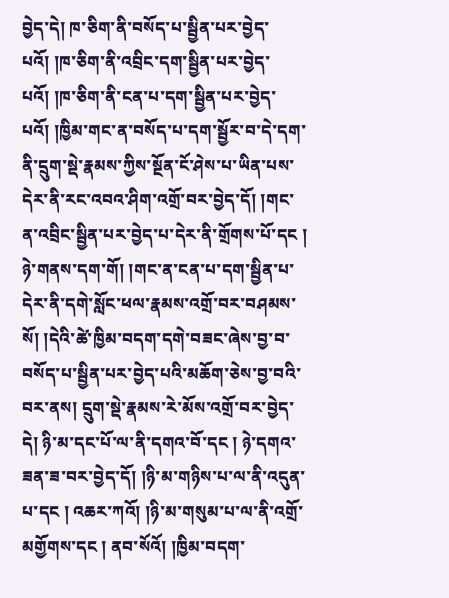བྱེད་དེ། ཁ་ཅིག་ནི་བསོད་པ་སྦྱིན་པར་བྱེད་པའོ། །ཁ་ཅིག་ནི་འབྲིང་དག་སྦྱིན་པར་བྱེད་པའོ། །ཁ་ཅིག་ནི་ངན་པ་དག་སྦྱིན་པར་བྱེད་པའོ། །ཁྱིམ་གང་ན་བསོད་པ་དག་སྦྱོར་བ་དེ་དག་ནི་དྲུག་སྡེ་རྣམས་ཀྱིས་སྔོན་ངོ་ཤེས་པ་ཡིན་པས་དེར་ནི་རང་འབའ་ཤིག་འགྲོ་བར་བྱེད་དོ། །གང་ན་འབྲིང་སྦྱིན་པར་བྱེད་པ་དེར་ནི་གྲོགས་པོ་དང ། ཉེ་གནས་དག་གོ། །གང་ན་ངན་པ་དག་སྦྱིན་པ་དེར་ནི་དགེ་སློང་ཕལ་རྣམས་འགྲོ་བར་བཤམས་སོ། །དེའི་ཚེ་ཁྱིམ་བདག་དགེ་བཟང་ཞེས་བྱ་བ་བསོད་པ་སྦྱིན་པར་བྱེད་པའི་མཆོག་ཅེས་བྱ་བའི་བར་ནས། དྲུག་སྡེ་རྣམས་རེ་མོས་འགྲོ་བར་བྱེད་དེ། ཉི་མ་དང་པོ་ལ་ནི་དགའ་བོ་དང ། ཉེ་དགའ་ཟན་ཟ་བར་བྱེད་དོ། །ཉི་མ་གཉིས་པ་ལ་ནི་འདུན་པ་དང ། འཆར་ཀའོ། །ཉི་མ་གསུམ་པ་ལ་ནི་འགྲོ་མགྱོགས་དང ། ནབ་སོའོ། །ཁྱིམ་བདག་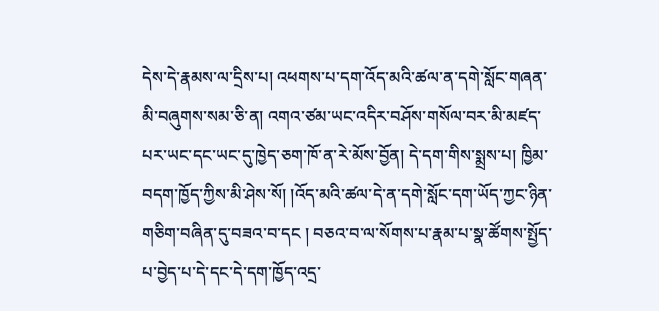དེས་དེ་རྣམས་ལ་དྲིས་པ། འཕགས་པ་དག་འོད་མའི་ཚལ་ན་དགེ་སློང་གཞན་མི་བཞུགས་སམ་ཅི་ན། འགའ་ཙམ་ཡང་འདིར་བཤོས་གསོལ་བར་མི་མཛད་པར་ཡང་དང་ཡང་དུ་ཁྱེད་ཅག་ཁོ་ན་རེ་མོས་བྱོན། དེ་དག་གིས་སྨྲས་པ། ཁྱིམ་བདག་ཁྱོད་ཀྱིས་མི་ཤེས་སོ། །འོད་མའི་ཚལ་དེ་ན་དགེ་སློང་དག་ཡོད་ཀྱང་ཉིན་གཅིག་བཞིན་དུ་བཟའ་བ་དང ། བཅའ་བ་ལ་སོགས་པ་རྣམ་པ་སྣ་ཚོགས་སྤྱོད་པ་བྱེད་པ་དེ་དང་དེ་དག་ཁྱོད་འདྲ་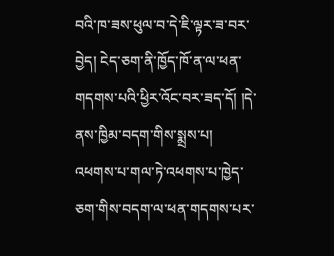བའི་ཁ་ཟས་ཕུལ་བ་དེ་ཇི་ལྟར་ཟ་བར་བྱེད། ངེད་ཅག་ནི་ཁྱོད་ཁོ་ན་ལ་ཕན་གདགས་པའི་ཕྱིར་འོང་བར་ཟད་དོ། །དེ་ནས་ཁྱིམ་བདག་གིས་སྨྲས་པ། འཕགས་པ་གལ་ཏེ་འཕགས་པ་ཁྱེད་ཅག་གིས་བདག་ལ་ཕན་གདགས་པར་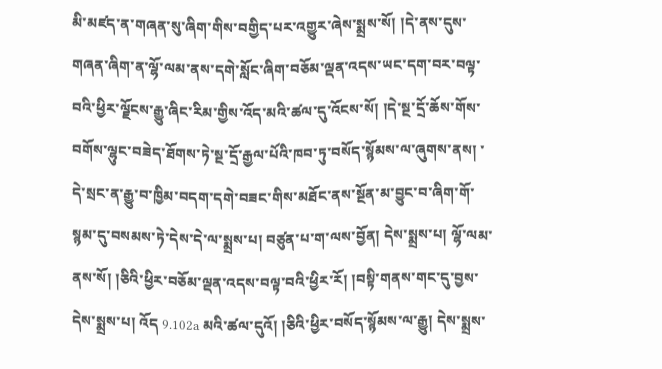མི་མཛད་ན་གཞན་སུ་ཞིག་གིས་བགྱིད་པར་འགྱུར་ཞེས་སྨྲས་སོ། །དེ་ནས་དུས་གཞན་ཞིག་ན་ལྷོ་ལམ་ནས་དགེ་སློང་ཞིག་བཅོམ་ལྡན་འདས་ཡང་དག་བར་བལྟ་བའི་ཕྱིར་ལྗོངས་རྒྱུ་ཞིང་རིམ་གྱིས་འོད་མའི་ཚལ་དུ་འོངས་སོ། །དེ་སྔ་དྲོ་ཆོས་གོས་བགོས་ལྷུང་བཟེད་ཐོགས་ཏེ་སྔ་དྲོ་རྒྱལ་པོའི་ཁབ་ཏུ་བསོད་སྙོམས་ལ་ཞུགས་ནས། ་དེ་སྲང་ན་རྒྱུ་བ་ཁྱིམ་བདག་དགེ་བཟང་གིས་མཐོང་ནས་སྔོན་མ་བྱུང་བ་ཞིག་གོ་སྙམ་དུ་བསམས་ཏེ་དེས་དེ་ལ་སྨྲས་པ། བཙུན་པ་ག་ལས་བྱོན། དེས་སྨྲས་པ། ལྷོ་ལམ་ནས་སོ། །ཅིའི་ཕྱིར་བཅོམ་ལྡན་འདས་བལྟ་བའི་ཕྱིར་རོ། །བསྟི་གནས་གང་དུ་བྱས་དེས་སྨྲས་པ། འོད 9.102a མའི་ཚལ་དུའོ། །ཅིའི་ཕྱིར་བསོད་སྙོམས་ལ་རྒྱུ། དེས་སྨྲས་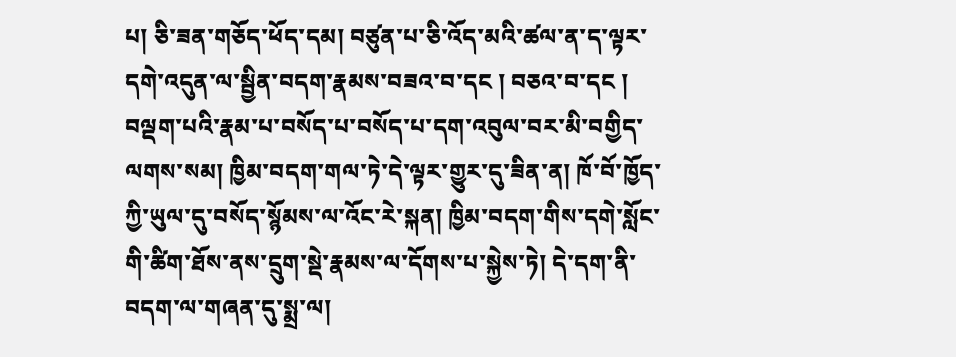པ། ཅི་ཟན་གཅོད་ཕོད་དམ། བཙུན་པ་ཅི་འོད་མའི་ཚལ་ན་ད་ལྟར་དགེ་འདུན་ལ་སྦྱིན་བདག་རྣམས་བཟའ་བ་དང ། བཅའ་བ་དང ། བལྡག་པའི་རྣམ་པ་བསོད་པ་བསོད་པ་དག་འབུལ་བར་མི་བགྱིད་ལགས་སམ། ཁྱིམ་བདག་གལ་ཏེ་དེ་ལྟར་གྱུར་དུ་ཟིན་ན། ཁོ་བོ་ཁྱོད་ཀྱི་ཡུལ་དུ་བསོད་སྙོམས་ལ་འོང་རེ་སྐན། ཁྱིམ་བདག་གིས་དགེ་སློང་གི་ཚིག་ཐོས་ནས་དྲུག་སྡེ་རྣམས་ལ་དོགས་པ་སྐྱེས་ཏེ། དེ་དག་ནི་བདག་ལ་གཞན་དུ་སྨྲ་ལ།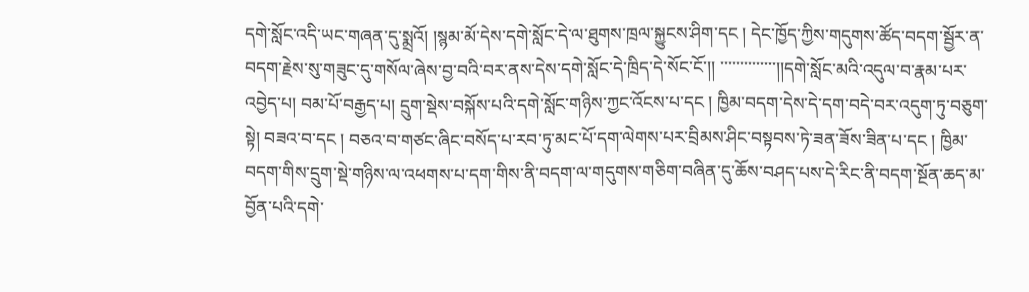དགེ་སློང་འདི་ཡང་གཞན་དུ་སྨྲའོ། །སྙམ་མོ་དེས་དགེ་སློང་དེ་ལ་ཐུགས་ཁྲལ་སྐྱུངས་ཤིག་དང ། དེང་ཁྱོད་ཀྱིས་གདུགས་ཚོད་བདག་སྦྱོར་ན་བདག་རྗེས་སུ་གཟུང་དུ་གསོལ་ཞེས་བྱ་བའི་བར་ནས་དེས་དགེ་སློང་དེ་ཁྲིད་དེ་སོང་ངོ་།། ་་་་་་་་་་་་་་།།དགེ་སློང་མའི་འདུལ་བ་རྣམ་པར་འབྱེད་པ། བམ་པོ་བརྒྱད་པ། དྲུག་སྡེས་བསྐོས་པའི་དགེ་སློང་གཉིས་ཀྱང་འོངས་པ་དང ། ཁྱིམ་བདག་དེས་དེ་དག་བདེ་བར་འདུག་ཏུ་བཅུག་སྟེ། བཟའ་བ་དང ། བཅའ་བ་གཙང་ཞིང་བསོད་པ་རབ་ཏུ་མང་པོ་དག་ལེགས་པར་བྲིམས་ཤིང་བསྟབས་ཏེ་ཟན་ཟོས་ཟིན་པ་དང ། ཁྱིམ་བདག་གིས་དྲུག་སྡེ་གཉིས་ལ་འཕགས་པ་དག་གིས་ནི་བདག་ལ་གདུགས་གཅིག་བཞིན་དུ་ཆོས་བཤད་པས་དེ་རིང་ནི་བདག་སྔོན་ཆད་མ་བྱོན་པའི་དགེ་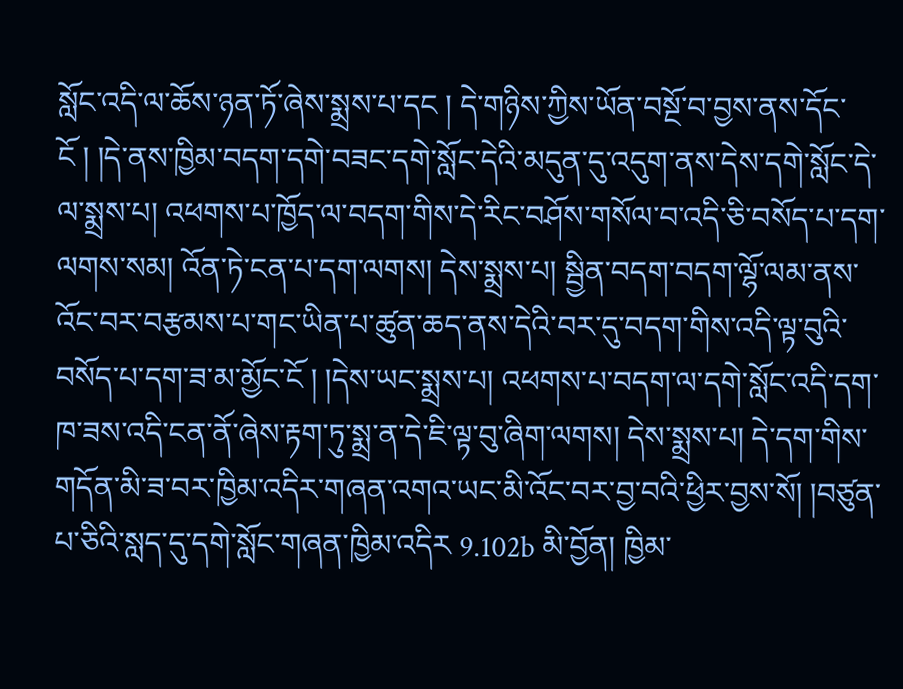སློང་འདི་ལ་ཆོས་ཉན་ཏོ་ཞེས་སྨྲས་པ་དང ། དེ་གཉིས་ཀྱིས་ཡོན་བསྔོ་བ་བྱས་ནས་དོང་ངོ ། །དེ་ནས་ཁྱིམ་བདག་དགེ་བཟང་དགེ་སློང་དེའི་མདུན་དུ་འདུག་ནས་དེས་དགེ་སློང་དེ་ལ་སྨྲས་པ། འཕགས་པ་ཁྱོད་ལ་བདག་གིས་དེ་རིང་བཤོས་གསོལ་བ་འདི་ཅི་བསོད་པ་དག་ལགས་སམ། འོན་ཏེ་ངན་པ་དག་ལགས། དེས་སྨྲས་པ། སྦྱིན་བདག་བདག་ལྷོ་ལམ་ནས་འོང་བར་བརྩམས་པ་གང་ཡིན་པ་ཚུན་ཆད་ནས་དེའི་བར་དུ་བདག་གིས་འདི་ལྟ་བུའི་བསོད་པ་དག་ཟ་མ་མྱོང་ངོ ། །དེས་ཡང་སྨྲས་པ། འཕགས་པ་བདག་ལ་དགེ་སློང་འདི་དག་ཁ་ཟས་འདི་ངན་ནོ་ཞེས་རྟག་ཏུ་སྨྲ་ན་དེ་ཇི་ལྟ་བུ་ཞིག་ལགས། དེས་སྨྲས་པ། དེ་དག་གིས་གདོན་མི་ཟ་བར་ཁྱིམ་འདིར་གཞན་འགའ་ཡང་མི་འོང་བར་བྱ་བའི་ཕྱིར་བྱས་སོ། །བཙུན་པ་ཅིའི་སླད་དུ་དགེ་སློང་གཞན་ཁྱིམ་འདིར 9.102b མི་བྱོན། ཁྱིམ་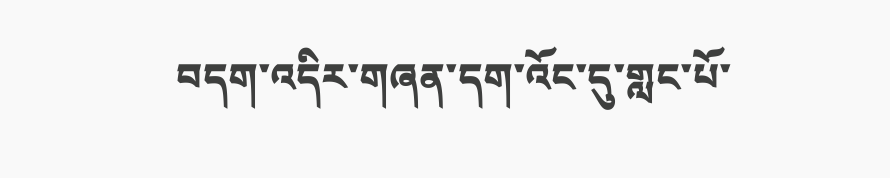བདག་འདིར་གཞན་དག་འོང་དུ་གླང་པོ་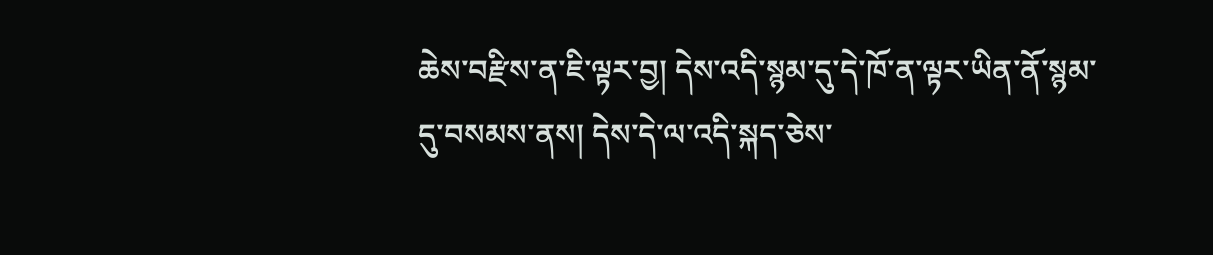ཆེས་བརྫིས་ན་ཇི་ལྟར་བྱ། དེས་འདི་སྙམ་དུ་དེ་ཁོ་ན་ལྟར་ཡིན་ནོ་སྙམ་དུ་བསམས་ནས། དེས་དེ་ལ་འདི་སྐད་ཅེས་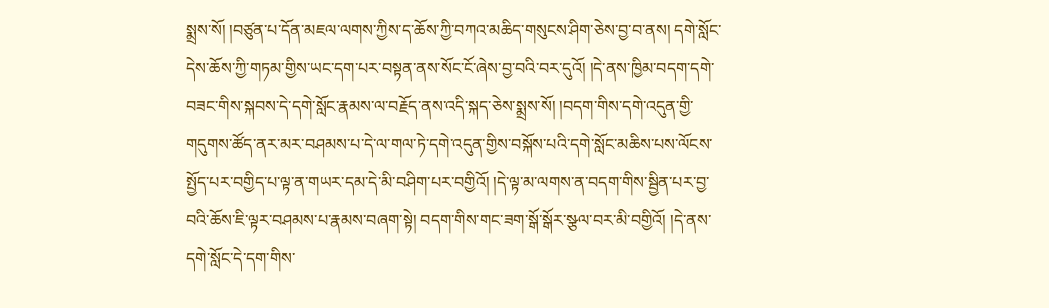སྨྲས་སོ། །བཙུན་པ་དོན་མཇལ་ལགས་ཀྱིས་ད་ཆོས་ཀྱི་བཀའ་མཆིད་གསུངས་ཤིག་ཅེས་བྱ་བ་ནས། དགེ་སློང་དེས་ཆོས་ཀྱི་གཏམ་གྱིས་ཡང་དག་པར་བསྟན་ནས་སོང་ངོ་ཞེས་བྱ་བའི་བར་དུའོ། །དེ་ནས་ཁྱིམ་བདག་དགེ་བཟང་གིས་སྐབས་དེ་དགེ་སློང་རྣམས་ལ་བརྗོད་ནས་འདི་སྐད་ཅེས་སྨྲས་སོ། །བདག་གིས་དགེ་འདུན་གྱི་གདུགས་ཚོད་ནར་མར་བཤམས་པ་དེ་ལ་གལ་ཏེ་དགེ་འདུན་གྱིས་བསྐོས་པའི་དགེ་སློང་མཆིས་པས་ལོངས་སྤྱོད་པར་བགྱིད་པ་ལྟ་ན་གཡར་དམ་དེ་མི་བཤིག་པར་བགྱིའོ། །དེ་ལྟ་མ་ལགས་ན་བདག་གིས་སྦྱིན་པར་བྱ་བའི་ཆོས་ཇི་ལྟར་བཤམས་པ་རྣམས་བཞག་སྟེ། བདག་གིས་གང་ཟག་སྒོ་སྒོར་སྩལ་བར་མི་བགྱིའོ། །དེ་ནས་དགེ་སློང་དེ་དག་གིས་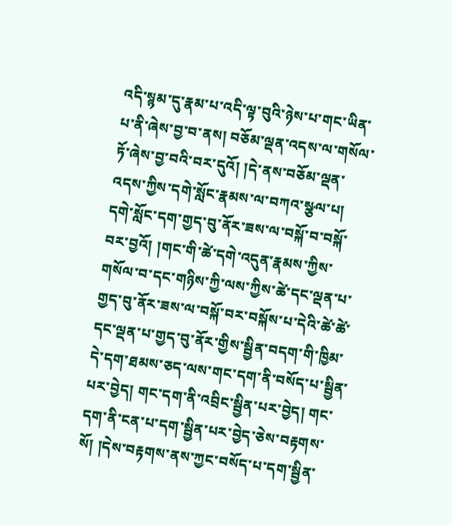འདི་སྙམ་དུ་རྣམ་པ་འདི་ལྟ་བུའི་ཉེས་པ་གང་ཡིན་པ་ནི་ཞེས་བྱ་བ་ནས། བཅོམ་ལྡན་འདས་ལ་གསོལ་ཏོ་ཞེས་བྱ་བའི་བར་དུའོ། །དེ་ནས་བཅོམ་ལྡན་འདས་ཀྱིས་དགེ་སློང་རྣམས་ལ་བཀའ་སྩལ་པ། དགེ་སློང་དག་གྱད་བུ་ནོར་ཟས་ལ་བསྐོ་བ་བསྐོ་བར་བྱའོ། །གང་གི་ཚེ་དགེ་འདུན་རྣམས་ཀྱིས་གསོལ་བ་དང་གཉིས་ཀྱི་ལས་ཀྱིས་ཚེ་དང་ལྡན་པ་གྱད་བུ་ནོར་ཟས་ལ་བསྐོ་བར་བསྐོས་པ་དེའི་ཚེ་ཚེ་དང་ལྡན་པ་གྱད་བུ་ནོར་གྱིས་སྦྱིན་བདག་གི་ཁྱིམ་དེ་དག་ཐམས་ཅད་ལས་གང་དག་ནི་བསོད་པ་སྦྱིན་པར་བྱེད། གང་དག་ནི་འབྲིང་སྦྱིན་པར་བྱེད། གང་དག་ནི་ངན་པ་དག་སྦྱིན་པར་བྱེད་ཅེས་བརྟགས་སོ། །དེས་བརྟགས་ནས་ཀྱང་བསོད་པ་དག་སྦྱིན་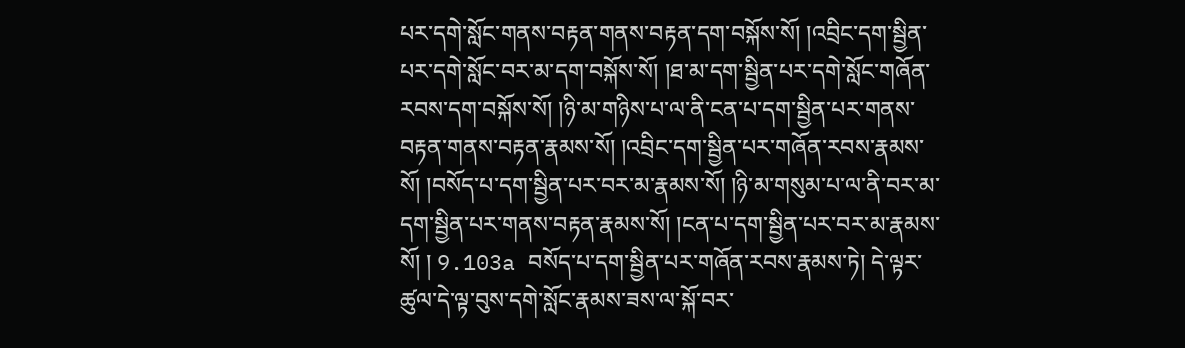པར་དགེ་སློང་གནས་བརྟན་གནས་བརྟན་དག་བསྐོས་སོ། །འབྲིང་དག་སྦྱིན་པར་དགེ་སློང་བར་མ་དག་བསྐོས་སོ། །ཐ་མ་དག་སྦྱིན་པར་དགེ་སློང་གཞོན་རབས་དག་བསྐོས་སོ། །ཉི་མ་གཉིས་པ་ལ་ནི་ངན་པ་དག་སྦྱིན་པར་གནས་བརྟན་གནས་བརྟན་རྣམས་སོ། །འབྲིང་དག་སྦྱིན་པར་གཞོན་རབས་རྣམས་སོ། །བསོད་པ་དག་སྦྱིན་པར་བར་མ་རྣམས་སོ། །ཉི་མ་གསུམ་པ་ལ་ནི་བར་མ་དག་སྦྱིན་པར་གནས་བརྟན་རྣམས་སོ། །ངན་པ་དག་སྦྱིན་པར་བར་མ་རྣམས་སོ། ། 9.103a བསོད་པ་དག་སྦྱིན་པར་གཞོན་རབས་རྣམས་ཏེ། དེ་ལྟར་ཚུལ་དེ་ལྟ་བུས་དགེ་སློང་རྣམས་ཟས་ལ་སྐོ་བར་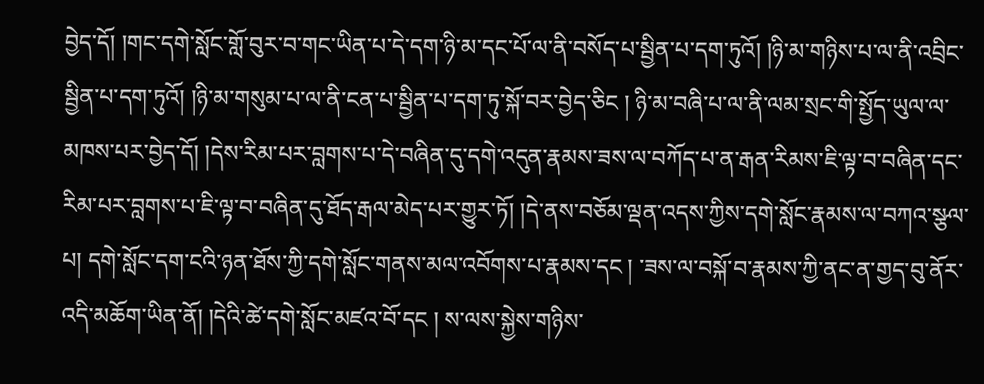བྱེད་དོ། །གང་དགེ་སློང་གློ་བུར་བ་གང་ཡིན་པ་དེ་དག་ཉི་མ་དང་པོ་ལ་ནི་བསོད་པ་སྦྱིན་པ་དག་ཏུའོ། །ཉི་མ་གཉིས་པ་ལ་ནི་འབྲིང་སྦྱིན་པ་དག་ཏུའོ། །ཉི་མ་གསུམ་པ་ལ་ནི་ངན་པ་སྦྱིན་པ་དག་ཏུ་སྐོ་བར་བྱེད་ཅིང ། ཉི་མ་བཞི་པ་ལ་ནི་ལམ་སྲང་གི་སྤྱོད་ཡུལ་ལ་མཁས་པར་བྱེད་དོ། །དེས་རིམ་པར་བླགས་པ་དེ་བཞིན་དུ་དགེ་འདུན་རྣམས་ཟས་ལ་བཀོད་པ་ན་རྒན་རིམས་ཇི་ལྟ་བ་བཞིན་དང་རིམ་པར་བླགས་པ་ཇི་ལྟ་བ་བཞིན་དུ་ཐོད་རྒལ་མེད་པར་གྱུར་ཏོ། །དེ་ནས་བཅོམ་ལྡན་འདས་ཀྱིས་དགེ་སློང་རྣམས་ལ་བཀའ་སྩལ་པ། དགེ་སློང་དག་ངའི་ཉན་ཐོས་ཀྱི་དགེ་སློང་གནས་མལ་འབོགས་པ་རྣམས་དང ། ་ཟས་ལ་བསྐོ་བ་རྣམས་ཀྱི་ནང་ན་གྱད་བུ་ནོར་འདི་མཆོག་ཡིན་ནོ། །དེའི་ཚེ་དགེ་སློང་མཛའ་བོ་དང ། ས་ལས་སྐྱེས་གཉིས་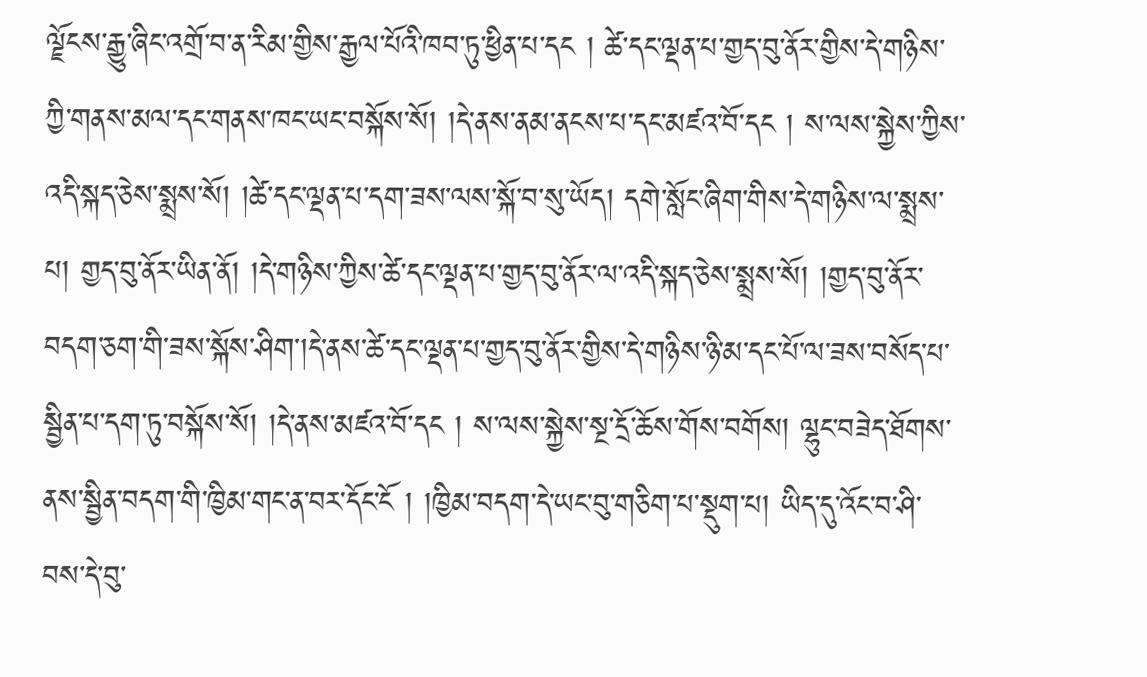ལྗོངས་རྒྱུ་ཞིང་འགྲོ་བ་ན་རིམ་གྱིས་རྒྱལ་པོའི་ཁབ་ཏུ་ཕྱིན་པ་དང ། ཚེ་དང་ལྡན་པ་གྱད་བུ་ནོར་གྱིས་དེ་གཉིས་ཀྱི་གནས་མལ་དང་གནས་ཁང་ཡང་བསྐོས་སོ། །དེ་ནས་ནམ་ནངས་པ་དང་མཛའ་བོ་དང ། ས་ལས་སྐྱེས་ཀྱིས་འདི་སྐད་ཅེས་སྨྲས་སོ། །ཚེ་དང་ལྡན་པ་དག་ཟས་ལས་སྐོ་བ་སུ་ཡོད། དགེ་སློང་ཞིག་གིས་དེ་གཉིས་ལ་སྨྲས་པ། གྱད་བུ་ནོར་ཡིན་ནོ། །དེ་གཉིས་ཀྱིས་ཚེ་དང་ལྡན་པ་གྱད་བུ་ནོར་ལ་འདི་སྐད་ཅེས་སྨྲས་སོ། །གྱད་བུ་ནོར་བདག་ཅག་གི་ཟས་སྐོས་ཤིག་།དེ་ནས་ཚེ་དང་ལྡན་པ་གྱད་བུ་ནོར་གྱིས་དེ་གཉིས་ཉི་མ་དང་པོ་ལ་ཟས་བསོད་པ་སྦྱིན་པ་དག་ཏུ་བསྐོས་སོ། །དེ་ནས་མཛའ་བོ་དང ། ས་ལས་སྐྱེས་སྔ་དྲོ་ཆོས་གོས་བགོས། ལྷུང་བཟེད་ཐོགས་ནས་སྦྱིན་བདག་གི་ཁྱིམ་གང་ན་བར་དོང་ངོ ། །ཁྱིམ་བདག་དེ་ཡང་བུ་གཅིག་པ་སྡུག་པ། ཡིད་དུ་འོང་བ་ཤི་བས་དེ་བུ་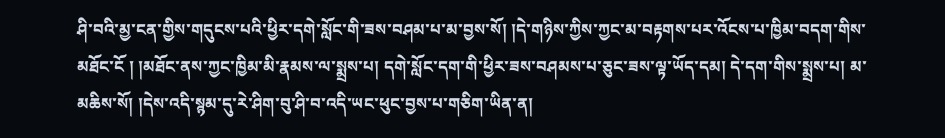ཤི་བའི་མྱ་ངན་གྱིས་གདུངས་པའི་ཕྱིར་དགེ་སློང་གི་ཟས་བཤམ་པ་མ་བྱས་སོ། །དེ་གཉིས་ཀྱིས་ཀྱང་མ་བརྟགས་པར་འོངས་པ་ཁྱིམ་བདག་གིས་མཐོང་ངོ ། །མཐོང་ནས་ཀྱང་ཁྱིམ་མི་རྣམས་ལ་སྨྲས་པ། དགེ་སློང་དག་གི་ཕྱིར་ཟས་བཤམས་པ་ཅུང་ཟས་ལྟ་ཡོད་དམ། དེ་དག་གིས་སྨྲས་པ། མ་མཆིས་སོ། །དེས་འདི་སྙམ་དུ་རེ་ཤིག་བུ་ཤི་བ་འདི་ཡང་ཕུང་བྱས་པ་གཅིག་ཡིན་ན།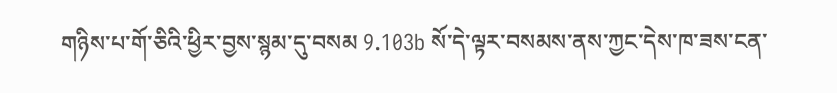གཉིས་པ་གོ་ཅིའི་ཕྱིར་བྱས་སྙམ་དུ་བསམ 9.103b སོ་དེ་ལྟར་བསམས་ནས་ཀྱང་དེས་ཁ་ཟས་ངན་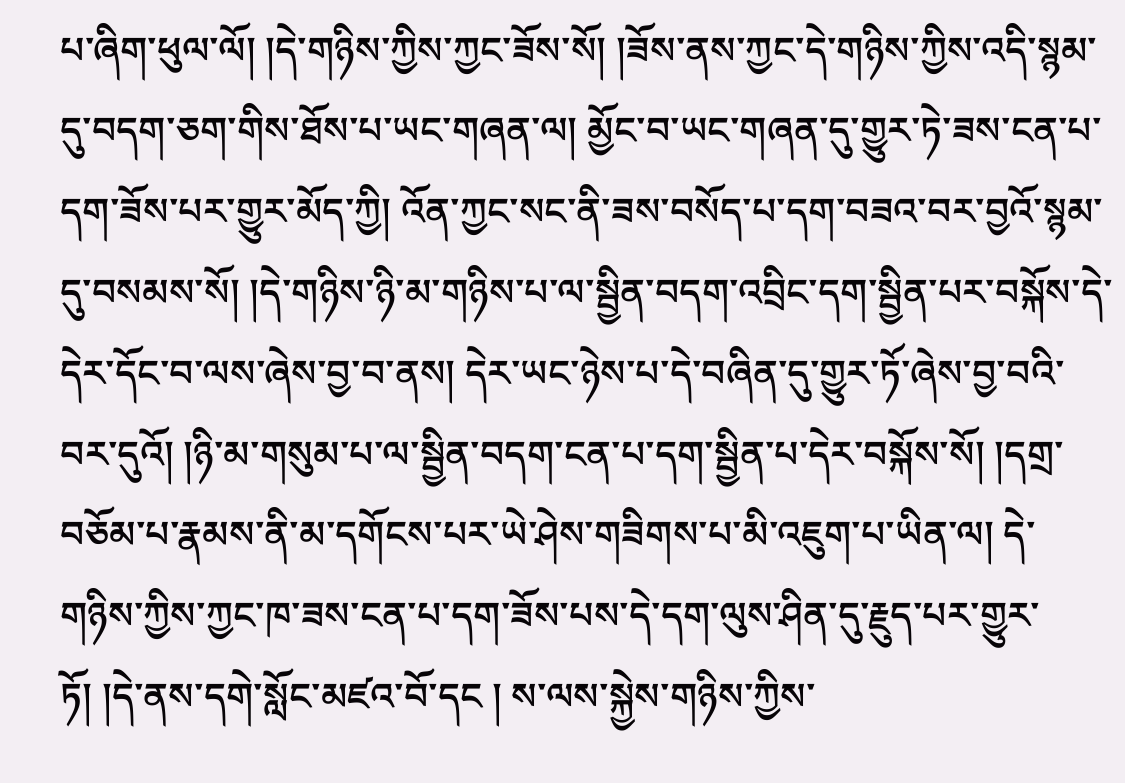པ་ཞིག་ཕུལ་ལོ། །དེ་གཉིས་ཀྱིས་ཀྱང་ཟོས་སོ། །ཟོས་ནས་ཀྱང་དེ་གཉིས་ཀྱིས་འདི་སྙམ་དུ་བདག་ཅག་གིས་ཐོས་པ་ཡང་གཞན་ལ། མྱོང་བ་ཡང་གཞན་དུ་གྱུར་ཏེ་ཟས་ངན་པ་དག་ཟོས་པར་གྱུར་མོད་ཀྱི། འོན་ཀྱང་སང་ནི་ཟས་བསོད་པ་དག་བཟའ་བར་བྱའོ་སྙམ་དུ་བསམས་སོ། །དེ་གཉིས་ཉི་མ་གཉིས་པ་ལ་སྦྱིན་བདག་འབྲིང་དག་སྦྱིན་པར་བསྐོས་དེ་དེར་དོང་བ་ལས་ཞེས་བྱ་བ་ནས། དེར་ཡང་ཉེས་པ་དེ་བཞིན་དུ་གྱུར་ཏོ་ཞེས་བྱ་བའི་བར་དུའོ། །ཉི་མ་གསུམ་པ་ལ་སྦྱིན་བདག་ངན་པ་དག་སྦྱིན་པ་དེར་བསྐོས་སོ། །དགྲ་བཅོམ་པ་རྣམས་ནི་མ་དགོངས་པར་ཡེ་ཤེས་གཟིགས་པ་མི་འཇུག་པ་ཡིན་ལ། དེ་གཉིས་ཀྱིས་ཀྱང་ཁ་ཟས་ངན་པ་དག་ཟོས་པས་དེ་དག་ལུས་ཤིན་དུ་རྗུད་པར་གྱུར་ཏོ། །དེ་ནས་དགེ་སློང་མཛའ་བོ་དང ། ས་ལས་སྐྱེས་གཉིས་ཀྱིས་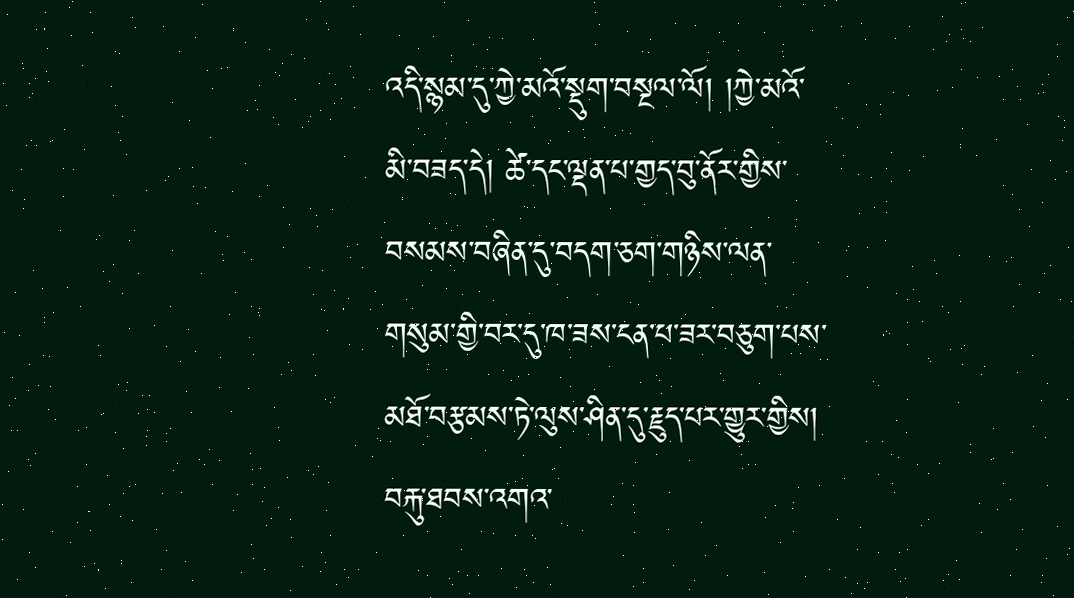འདི་སྙམ་དུ་ཀྱེ་མའོ་སྡུག་བསྔལ་ལོ། །ཀྱེ་མའོ་མི་བཟད་དེ། ཚེ་དང་ལྡན་པ་གྱད་བུ་ནོར་གྱིས་བསམས་བཞིན་དུ་བདག་ཅག་གཉིས་ལན་གསུམ་གྱི་བར་དུ་ཁ་ཟས་ངན་པ་ཟར་བཅུག་པས་མཐོ་བརྩམས་ཏེ་ལུས་ཤིན་དུ་རྗུད་པར་གྱུར་གྱིས། བརྐུ་ཐབས་འགའ་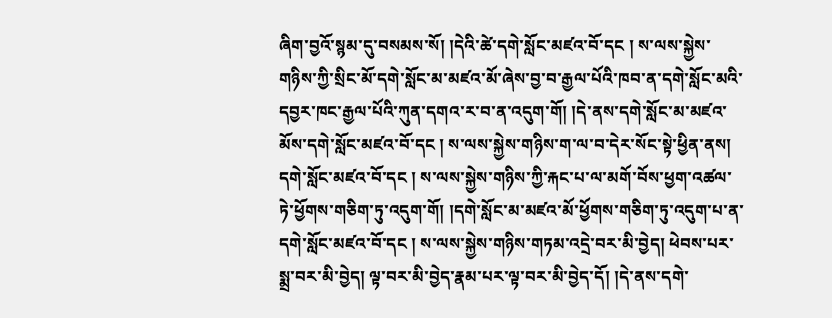ཞིག་བྱའོ་སྙམ་དུ་བསམས་སོ། །དེའི་ཚེ་དགེ་སློང་མཛའ་བོ་དང ། ས་ལས་སྐྱེས་གཉིས་ཀྱི་སྲིང་མོ་དགེ་སློང་མ་མཛའ་མོ་ཞེས་བྱ་བ་རྒྱལ་པོའི་ཁབ་ན་དགེ་སློང་མའི་དབྱར་ཁང་རྒྱལ་པོའི་ཀུན་དགའ་ར་བ་ན་འདུག་གོ། །དེ་ནས་དགེ་སློང་མ་མཛའ་མོས་དགེ་སློང་མཛའ་བོ་དང ། ས་ལས་སྐྱེས་གཉིས་ག་ལ་བ་དེར་སོང་སྟེ་ཕྱིན་ནས། དགེ་སློང་མཛའ་བོ་དང ། ས་ལས་སྐྱེས་གཉིས་ཀྱི་རྐང་པ་ལ་མགོ་བོས་ཕྱག་འཚལ་ཏེ་ཕྱོགས་གཅིག་ཏུ་འདུག་གོ། །དགེ་སློང་མ་མཛའ་མོ་ཕྱོགས་གཅིག་ཏུ་འདུག་པ་ན་དགེ་སློང་མཛའ་བོ་དང ། ས་ལས་སྐྱེས་གཉིས་གཏམ་འདྲེ་བར་མི་བྱེད། ཕེབས་པར་སྨྲ་བར་མི་བྱེད། ལྟ་བར་མི་བྱེད་རྣམ་པར་ལྟ་བར་མི་བྱེད་དོ། །དེ་ནས་དགེ་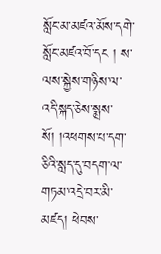སློང་མ་མཛའ་མོས་དགེ་སློང་མཛའ་བོ་དང ། ས་ལས་སྐྱེས་གཉིས་ལ་འདི་སྐད་ཅེས་སྨྲས་སོ། །འཕགས་པ་དག་ཅིའི་སླད་དུ་བདག་ལ་གཏམ་འདྲེ་བར་མི་མཛད། ཕེབས་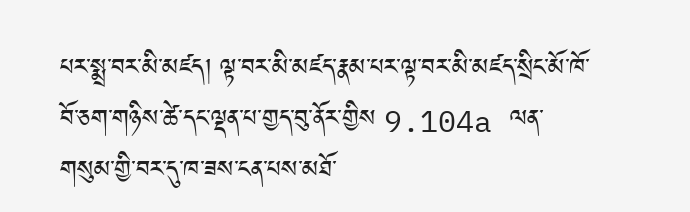པར་སྨྲ་བར་མི་མཛད། ལྟ་བར་མི་མཛད་རྣམ་པར་ལྟ་བར་མི་མཛད་སྲིང་མོ་ཁོ་བོ་ཅག་གཉིས་ཚེ་དང་ལྡན་པ་གྱད་བུ་ནོར་གྱིས 9.104a ལན་གསུམ་གྱི་བར་དུ་ཁ་ཟས་ངན་པས་མཐོ་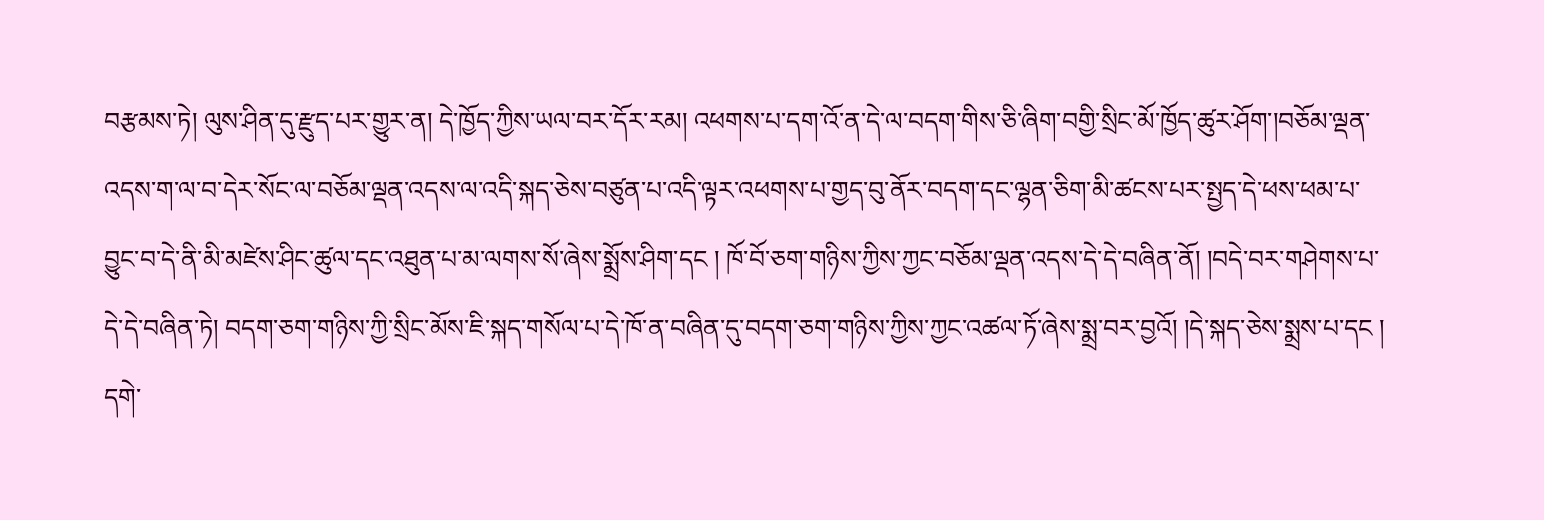བརྩམས་ཏེ། ལུས་ཤིན་དུ་རྫུད་པར་གྱུར་ན། དེ་ཁྱོད་ཀྱིས་ཡལ་བར་དོར་རམ། འཕགས་པ་དག་འོ་ན་དེ་ལ་བདག་གིས་ཅི་ཞིག་བགྱི་སྲིང་མོ་ཁྱོད་ཚུར་ཤོག་།བཅོམ་ལྡན་འདས་ག་ལ་བ་དེར་སོང་ལ་བཅོམ་ལྡན་འདས་ལ་འདི་སྐད་ཅེས་བཙུན་པ་འདི་ལྟར་འཕགས་པ་གྱད་བུ་ནོར་བདག་དང་ལྷན་ཅིག་མི་ཚངས་པར་སྤྱད་དེ་ཕས་ཕམ་པ་བྱུང་བ་དེ་ནི་མི་མཛེས་ཤིང་ཚུལ་དང་འཐུན་པ་མ་ལགས་སོ་ཞེས་སྨྲོས་ཤིག་དང ། ཁོ་བོ་ཅག་གཉིས་ཀྱིས་ཀྱང་བཅོམ་ལྡན་འདས་དེ་དེ་བཞིན་ནོ། །བདེ་བར་གཤེགས་པ་དེ་དེ་བཞིན་ཏེ། བདག་ཅག་གཉིས་ཀྱི་སྲིང་མོས་ཇི་སྐད་གསོལ་པ་དེ་ཁོ་ན་བཞིན་དུ་བདག་ཅག་གཉིས་ཀྱིས་ཀྱང་འཚལ་ཏོ་ཞེས་སྨྲ་བར་བྱའོ། །དེ་སྐད་ཅེས་སྨྲས་པ་དང ། དགེ་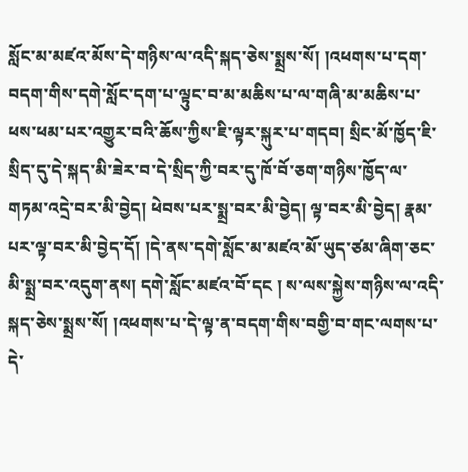སློང་མ་མཛའ་མོས་དེ་གཉིས་ལ་འདི་སྐད་ཅེས་སྨྲས་སོ། །འཕགས་པ་དག་བདག་གིས་དགེ་སློང་དག་པ་ལྟུང་བ་མ་མཆིས་པ་ལ་གཞི་མ་མཆིས་པ་ཕས་ཕམ་པར་འགྱུར་བའི་ཆོས་ཀྱིས་ཇི་ལྟར་སྐུར་པ་གདབ། སྲིང་མོ་ཁྱོད་ཇི་སྲིད་དུ་དེ་སྐད་མི་ཟེར་བ་དེ་སྲིད་ཀྱི་བར་དུ་ཁོ་བོ་ཅག་གཉིས་ཁྱོད་ལ་གཏམ་འདྲེ་བར་མི་བྱེད། ཕེབས་པར་སྨྲ་བར་མི་བྱེད། ལྟ་བར་མི་བྱེད། རྣམ་པར་ལྟ་བར་མི་བྱེད་དོ། །དེ་ནས་དགེ་སློང་མ་མཛའ་མོ་ཡུད་ཙམ་ཞིག་ཅང་མི་སྨྲ་བར་འདུག་ནས། དགེ་སློང་མཛའ་བོ་དང ། ས་ལས་སྐྱེས་གཉིས་ལ་འདི་སྐད་ཅེས་སྨྲས་སོ། །འཕགས་པ་དེ་ལྟ་ན་བདག་གིས་བགྱི་བ་གང་ལགས་པ་དེ་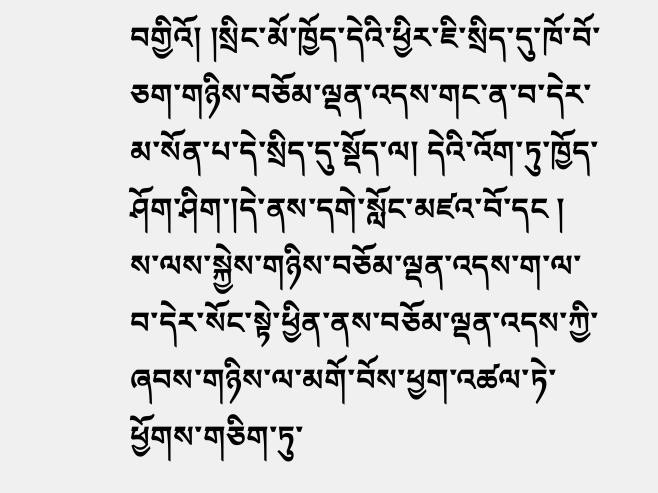བགྱིའོ། །སྲིང་མོ་ཁྱོད་དེའི་ཕྱིར་ཇི་སྲིད་དུ་ཁོ་བོ་ཅག་གཉིས་བཅོམ་ལྡན་འདས་གང་ན་བ་དེར་མ་སོན་པ་དེ་སྲིད་དུ་སྡོད་ལ། དེའི་འོག་ཏུ་ཁྱོད་ཤོག་ཤིག་།དེ་ནས་དགེ་སློང་མཛའ་བོ་དང ། ས་ལས་སྐྱེས་གཉིས་བཅོམ་ལྡན་འདས་ག་ལ་བ་དེར་སོང་སྟེ་ཕྱིན་ནས་བཅོམ་ལྡན་འདས་ཀྱི་ཞབས་གཉིས་ལ་མགོ་བོས་ཕྱག་འཚལ་ཏེ་ཕྱོགས་གཅིག་ཏུ་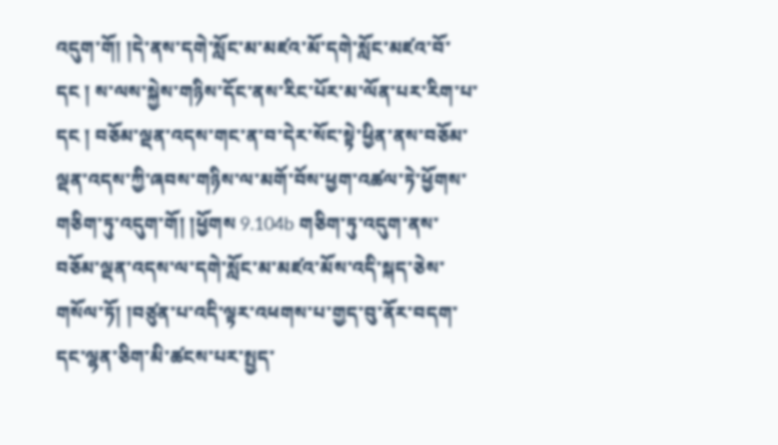འདུག་གོ། །དེ་ནས་དགེ་སློང་མ་མཛའ་མོ་དགེ་སློང་མཛའ་བོ་དང ། ས་ལས་སྐྱེས་གཉིས་དོང་ནས་རིང་པོར་མ་ལོན་པར་རིག་པ་དང ། བཅོམ་ལྡན་འདས་གང་ན་བ་དེར་སོང་སྟེ་ཕྱིན་ནས་བཅོམ་ལྡན་འདས་ཀྱི་ཞབས་གཉིས་ལ་མགོ་བོས་ཕྱག་འཚལ་ཏེ་ཕྱོགས་གཅིག་ཏུ་འདུག་གོ། །ཕྱོགས 9.104b གཅིག་ཏུ་འདུག་ནས་བཅོམ་ལྡན་འདས་ལ་དགེ་སློང་མ་མཛའ་མོས་འདི་སྐད་ཅེས་གསོལ་ཏོ། །བཙུན་པ་འདི་ལྟར་འཕགས་པ་གྱད་བུ་ནོར་བདག་དང་ལྷན་ཅིག་མི་ཚངས་པར་སྤྱད་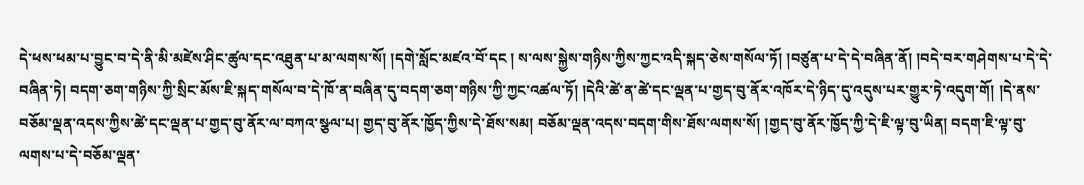དེ་ཕས་ཕམ་པ་བྱུང་བ་དེ་ནི་མི་མཛེས་ཤིང་ཚུལ་དང་འཐུན་པ་མ་ལགས་སོ། །དགེ་སློང་མཛའ་བོ་དང ། ས་ལས་སྐྱེས་གཉིས་ཀྱིས་ཀྱང་འདི་སྐད་ཅེས་གསོལ་ཏོ། །བཙུན་པ་དེ་དེ་བཞིན་ནོ། །བདེ་བར་གཤེགས་པ་དེ་དེ་བཞིན་ཏེ། བདག་ཅག་གཉིས་ཀྱི་སྲིང་མོས་ཇི་སྐད་གསོལ་བ་དེ་ཁོ་ན་བཞིན་དུ་བདག་ཅག་གཉིས་ཀྱི་ཀྱང་འཚལ་ཏོ། །དེའི་ཚེ་ན་ཚེ་དང་ལྡན་པ་གྱད་བུ་ནོར་འཁོར་དེ་ཉིད་དུ་འདུས་པར་གྱུར་ཏེ་འདུག་གོ། །དེ་ནས་བཅོམ་ལྡན་འདས་ཀྱིས་ཚེ་དང་ལྡན་པ་གྱད་བུ་ནོར་ལ་བཀའ་སྩལ་པ། གྱད་བུ་ནོར་ཁྱོད་ཀྱིས་དེ་ཐོས་སམ། བཅོམ་ལྡན་འདས་བདག་གིས་ཐོས་ལགས་སོ། །གྱད་བུ་ནོར་ཁྱོད་ཀྱི་དེ་ཇི་ལྟ་བུ་ཡིན། བདག་ཇི་ལྟ་བུ་ལགས་པ་དེ་བཅོམ་ལྡན་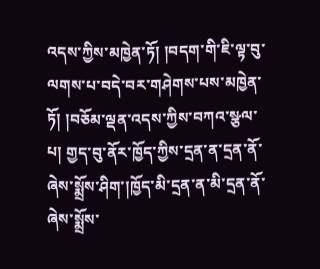འདས་ཀྱིས་མཁྱེན་ཏོ། །བདག་གི་ཇི་ལྟ་བུ་ལགས་པ་བདེ་བར་གཤེགས་པས་མཁྱེན་ཏོ། །བཅོམ་ལྡན་འདས་ཀྱིས་བཀའ་སྩལ་པ། གྱད་བུ་ནོར་ཁྱོད་ཀྱིས་དྲན་ན་དྲན་ནོ་ཞེས་སྨྲོས་ཤིག་།ཁྱོད་མི་དྲན་ན་མི་དྲན་ནོ་ཞེས་སྨྲོས་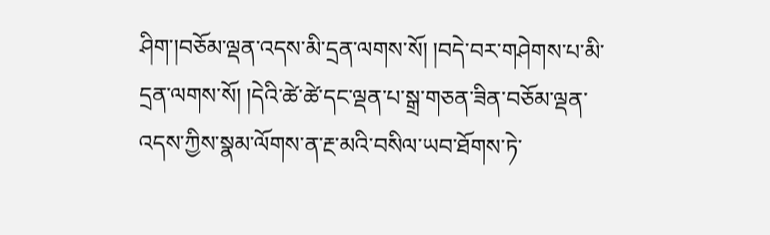ཤིག་།བཅོམ་ལྡན་འདས་མི་དྲན་ལགས་སོ། །བདེ་བར་གཤེགས་པ་མི་དྲན་ལགས་སོ། །དེའི་ཚེ་ཚེ་དང་ལྡན་པ་སྒྲ་གཅན་ཟིན་བཅོམ་ལྡན་འདས་ཀྱིས་སྣམ་ལོགས་ན་རྔ་མའི་བསིལ་ཡབ་ཐོགས་ཏེ་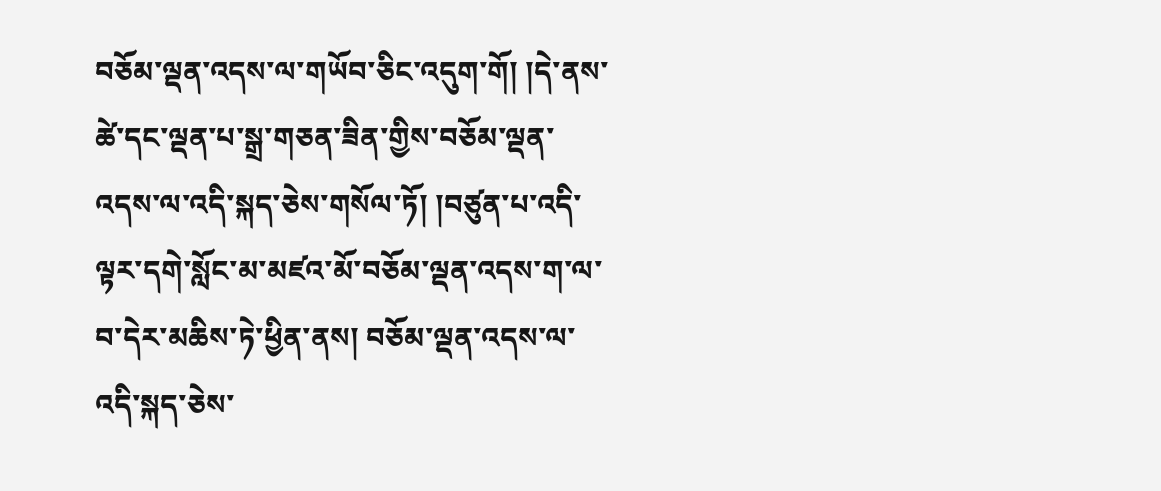བཅོམ་ལྡན་འདས་ལ་གཡོབ་ཅིང་འདུག་གོ། །དེ་ནས་ཚེ་དང་ལྡན་པ་སྒྲ་གཅན་ཟིན་གྱིས་བཅོམ་ལྡན་འདས་ལ་འདི་སྐད་ཅེས་གསོལ་ཏོ། །བཙུན་པ་འདི་ལྟར་དགེ་སློང་མ་མཛའ་མོ་བཅོམ་ལྡན་འདས་ག་ལ་བ་དེར་མཆིས་ཏེ་ཕྱིན་ནས། བཅོམ་ལྡན་འདས་ལ་འདི་སྐད་ཅེས་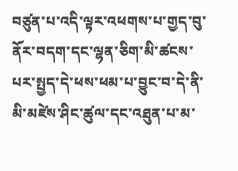བཙུན་པ་འདི་ལྟར་འཕགས་པ་གྱད་བུ་ནོར་བདག་དང་ལྷན་ཅིག་མི་ཚངས་པར་སྤྱད་དེ་ཕས་ཕམ་པ་བྱུང་བ་དེ་ནི་མི་མཛེས་ཤིང་ཚུལ་དང་འཐུན་པ་མ་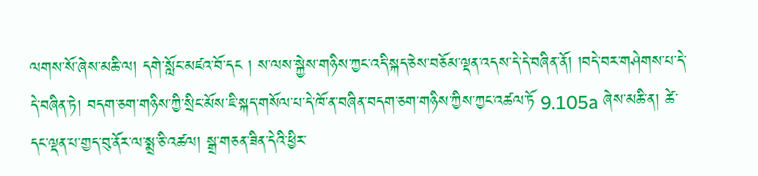ལགས་སོ་ཞེས་མཆི་ལ། དགེ་སློང་མཛའ་བོ་དང ། ས་ལས་སྐྱེས་གཉིས་ཀྱང་འདི་སྐད་ཅེས་བཅོམ་ལྡན་འདས་དེ་དེ་བཞིན་ནོ། །བདེ་བར་གཤེགས་པ་དེ་དེ་བཞིན་ཏེ། བདག་ཅག་གཉིས་ཀྱི་སྲིང་མོས་ཇི་སྐད་གསོལ་པ་དེ་ཁོ་ན་བཞིན་བདག་ཅག་གཉིས་ཀྱིས་ཀྱང་འཚལ་ཏོ 9.105a ཞེས་མཆི་ན། ཚེ་དང་ལྡན་པ་གྱད་བུ་ནོར་ལ་སྨྲ་ཅི་འཚལ། སྒྲ་གཅན་ཟིན་དེའི་ཕྱིར་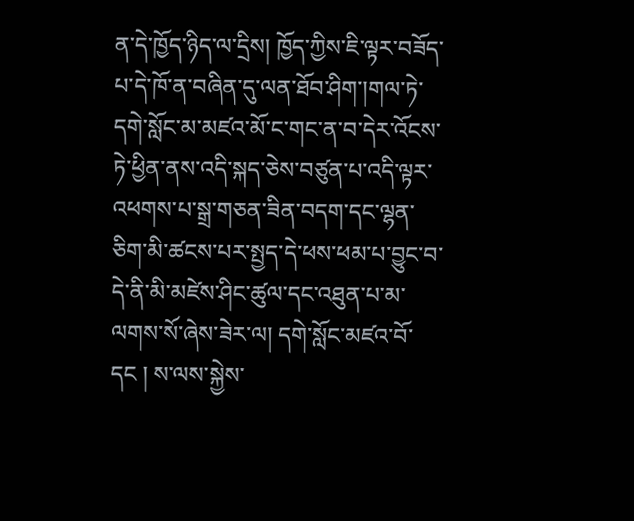ན་དེ་ཁྱོད་ཉིད་ལ་དྲིས། ཁྱོད་ཀྱིས་ཇི་ལྟར་བཟོད་པ་དེ་ཁོ་ན་བཞིན་དུ་ལན་ཐོབ་ཤིག་།གལ་ཏེ་དགེ་སློང་མ་མཛའ་མོ་ང་གང་ན་བ་དེར་འོངས་ཏེ་ཕྱིན་ནས་འདི་སྐད་ཅེས་བཙུན་པ་འདི་ལྟར་འཕགས་པ་སྒྲ་གཅན་ཟིན་བདག་དང་ལྷན་ཅིག་མི་ཚངས་པར་སྤྱད་དེ་ཕས་ཕམ་པ་བྱུང་བ་དེ་ནི་མི་མཛེས་ཤིང་ཚུལ་དང་འཐུན་པ་མ་ལགས་སོ་ཞེས་ཟེར་ལ། དགེ་སློང་མཛའ་བོ་དང ། ས་ལས་སྐྱེས་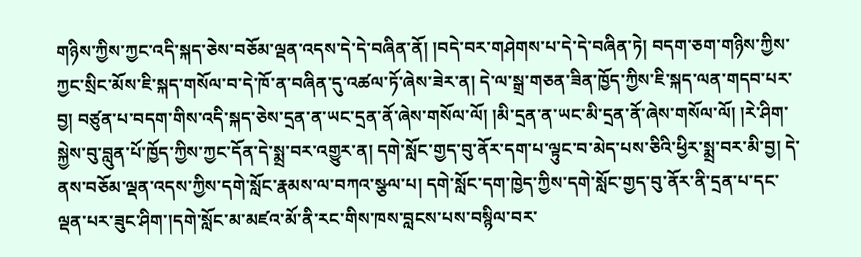གཉིས་ཀྱིས་ཀྱང་འདི་སྐད་ཅེས་བཅོམ་ལྡན་འདས་དེ་དེ་བཞིན་ནོ། །བདེ་བར་གཤེགས་པ་དེ་དེ་བཞིན་ཏེ། བདག་ཅག་གཉིས་ཀྱིས་ཀྱང་སྲིང་མོས་ཇི་སྐད་གསོལ་བ་དེ་ཁོ་ན་བཞིན་དུ་འཚལ་ཏོ་ཞེས་ཟེར་ན། དེ་ལ་སྒྲ་གཅན་ཟིན་ཁྱོད་ཀྱིས་ཇི་སྐད་ལན་གདབ་པར་བྱ། བཙུན་པ་བདག་གིས་འདི་སྐད་ཅེས་དྲན་ན་ཡང་དྲན་ནོ་ཞེས་གསོལ་ལོ། །མི་དྲན་ན་ཡང་མི་དྲན་ནོ་ཞེས་གསོལ་ལོ། །རེ་ཤིག་སྐྱེས་བུ་བླུན་པོ་ཁྱོད་ཀྱིས་ཀྱང་དོན་དེ་སྨྲ་བར་འགྱུར་ན། དགེ་སློང་གྱད་བུ་ནོར་དག་པ་ལྟུང་བ་མེད་པས་ཅིའི་ཕྱིར་སྨྲ་བར་མི་བྱ། དེ་ནས་བཅོམ་ལྡན་འདས་ཀྱིས་དགེ་སློང་རྣམས་ལ་བཀའ་སྩལ་པ། དགེ་སློང་དག་ཁྱེད་ཀྱིས་དགེ་སློང་གྱད་བུ་ནོར་ནི་དྲན་པ་དང་ལྡན་པར་ཟུང་ཤིག་།དགེ་སློང་མ་མཛའ་མོ་ནི་རང་གིས་ཁས་བླངས་པས་བསྙིལ་བར་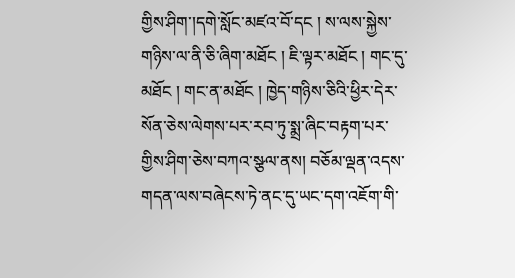གྱིས་ཤིག་།དགེ་སློང་མཛའ་བོ་དང ། ས་ལས་སྐྱེས་གཉིས་ལ་ནི་ཅི་ཞིག་མཐོང ། ཇི་ལྟར་མཐོང ། གང་དུ་མཐོང ། གང་ན་མཐོང ། ཁྱེད་གཉིས་ཅིའི་ཕྱིར་དེར་སོན་ཅེས་ལེགས་པར་རབ་ཏུ་སྨྲ་ཞིང་བརྟག་པར་གྱིས་ཤིག་ཅེས་བཀའ་སྩལ་ནས། བཅོམ་ལྡན་འདས་གདན་ལས་བཞེངས་ཏེ་ནང་དུ་ཡང་དག་འཇོག་གི་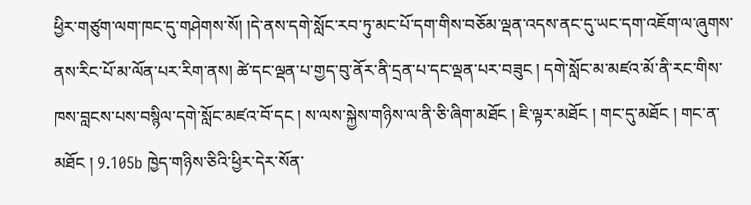ཕྱིར་གཙུག་ལག་ཁང་དུ་གཤེགས་སོ། །དེ་ནས་དགེ་སློང་རབ་ཏུ་མང་པོ་དག་གིས་བཅོམ་ལྡན་འདས་ནང་དུ་ཡང་དག་འཇོག་ལ་ཞུགས་ནས་རིང་པོ་མ་ལོན་པར་རིག་ནས། ཚེ་དང་ལྡན་པ་གྱད་བུ་ནོར་ནི་དྲན་པ་དང་ལྡན་པར་བཟུང ། དགེ་སློང་མ་མཛའ་མོ་ནི་རང་གིས་ཁས་བླངས་པས་བསྙིལ་དགེ་སློང་མཛའ་བོ་དང ། ས་ལས་སྐྱེས་གཉིས་ལ་ནི་ཅི་ཞིག་མཐོང ། ཇི་ལྟར་མཐོང ། གང་དུ་མཐོང ། གང་ན་མཐོང ། 9.105b ཁྱེད་གཉིས་ཅིའི་ཕྱིར་དེར་སོན་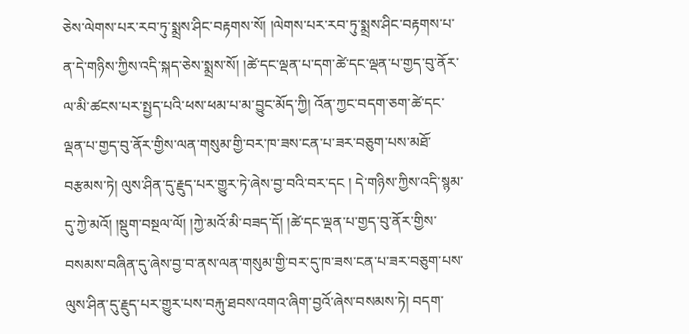ཅེས་ལེགས་པར་རབ་ཏུ་སྨྲས་ཤིང་བརྟགས་སོ། །ལེགས་པར་རབ་ཏུ་སྨྲས་ཤིང་བརྟགས་པ་ན་དེ་གཉིས་ཀྱིས་འདི་སྐད་ཅེས་སྨྲས་སོ། །ཚེ་དང་ལྡན་པ་དག་ཚེ་དང་ལྡན་པ་གྱད་བུ་ནོར་ལ་མི་ཚངས་པར་སྤྱད་པའི་ཕས་ཕམ་པ་མ་བྱུང་མོད་ཀྱི། འོན་ཀྱང་བདག་ཅག་ཚེ་དང་ལྡན་པ་གྱད་བུ་ནོར་གྱིས་ལན་གསུམ་གྱི་བར་ཁ་ཟས་ངན་པ་ཟར་བཅུག་པས་མཐོ་བརྩམས་ཏེ། ལུས་ཤིན་དུ་རྗུད་པར་གྱུར་ཏེ་ཞེས་བྱ་བའི་བར་དང ། དེ་གཉིས་ཀྱིས་འདི་སྙམ་དུ་ཀྱེ་མའོ། །སྡུག་བསྔལ་ལོ། །ཀྱེ་མའོ་མི་བཟད་དོ། །ཚེ་དང་ལྡན་པ་གྱད་བུ་ནོར་གྱིས་བསམས་བཞིན་དུ་ཞེས་བྱ་བ་ནས་ལན་གསུམ་གྱི་བར་དུ་ཁ་ཟས་ངན་པ་ཟར་བཅུག་པས་ལུས་ཤིན་དུ་རྗུད་པར་གྱུར་པས་བརྐུ་ཐབས་འགའ་ཞིག་བྱའོ་ཞེས་བསམས་ཏེ། བདག་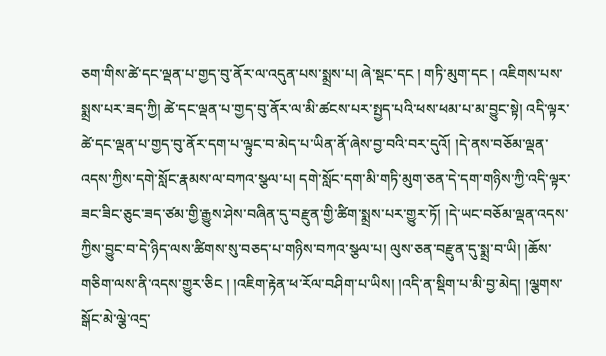ཅག་གིས་ཚེ་དང་ལྡན་པ་གྱད་བུ་ནོར་ལ་འདུན་པས་སྨྲས་པ། ཞེ་སྡང་དང ། གཏི་མུག་དང ། འཇིགས་པས་སྨྲས་པར་ཟད་ཀྱི། ཚེ་དང་ལྡན་པ་གྱད་བུ་ནོར་ལ་མི་ཚངས་པར་སྤྱད་པའི་ཕས་ཕམ་པ་མ་བྱུང་སྟེ། འདི་ལྟར་ཚེ་དང་ལྡན་པ་གྱད་བུ་ནོར་དག་པ་ལྟུང་བ་མེད་པ་ཡིན་ནོ་ཞེས་བྱ་བའི་བར་དུའོ། །དེ་ནས་བཅོམ་ལྡན་འདས་ཀྱིས་དགེ་སློང་རྣམས་ལ་བཀའ་སྩལ་པ། དགེ་སློང་དག་མི་གཏི་མུག་ཅན་དེ་དག་གཉིས་ཀྱི་འདི་ལྟར་ཟང་ཟིང་ཅུང་ཟད་ཙམ་གྱི་རྒྱུས་ཤེས་བཞིན་དུ་བརྫུན་གྱི་ཚིག་སྨྲས་པར་གྱུར་ཏོ། །དེ་ཡང་བཅོམ་ལྡན་འདས་ཀྱིས་བྱུང་བ་དེ་ཉིད་ལས་ཚིགས་སུ་བཅད་པ་གཉིས་བཀའ་སྩལ་པ། ལུས་ཅན་བརྫུན་དུ་སྨྲ་བ་ཡི། །ཆོས་གཅིག་ལས་ནི་འདས་གྱུར་ཅིང ། །འཇིག་རྟེན་ཕ་རོལ་བཤིག་པ་ཡིས། །འདི་ན་སྡིག་པ་མི་བྱ་མེད། །ལྕགས་སྒོང་མེ་ལྕེ་འདྲ་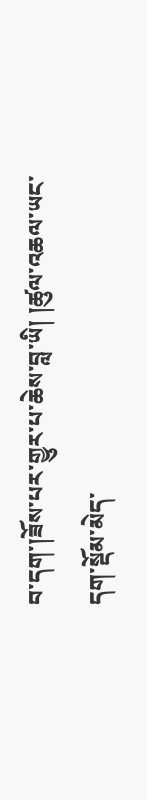བ་དག་།ཟོས་པར་གྱུར་པ་ཆེས་བླ་ཡི། །ཚུལ་འཆལ་ཡང་དག་སྡོམ་མེད་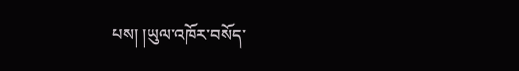པས། །ཡུལ་འཁོར་བསོད་